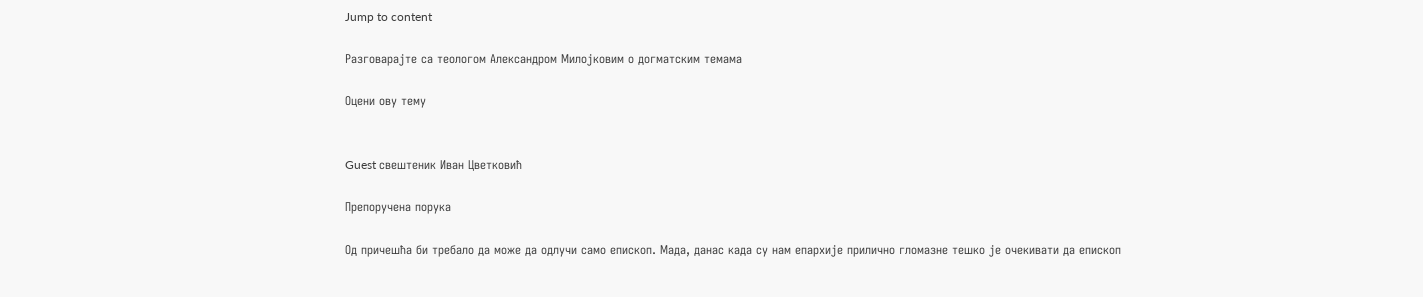Jump to content

Разговарајте са теологом Александром Милојковим о догматским темама

Оцени ову тему


Guest свештеник Иван Цветковић

Препоручена порука

Од причешћа би требало да може да одлучи само епископ. Мада, данас када су нам епархије прилично гломазне тешко је очекивати да епископ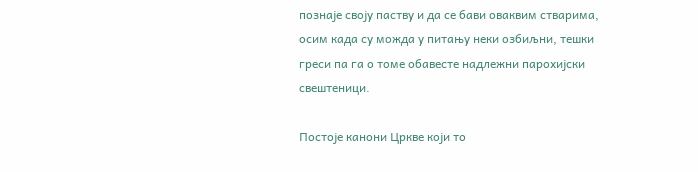познаје своју паству и да се бави оваквим стварима, осим када су можда у питању неки озбиљни, тешки греси па га о томе обавесте надлежни парохијски свештеници.

Постоје канони Цркве који то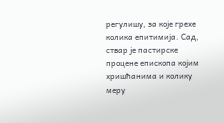регулишу, за које грехе колика епитимија. Сад, ствар је пастирске процене епископа којим хришћанима и колику меру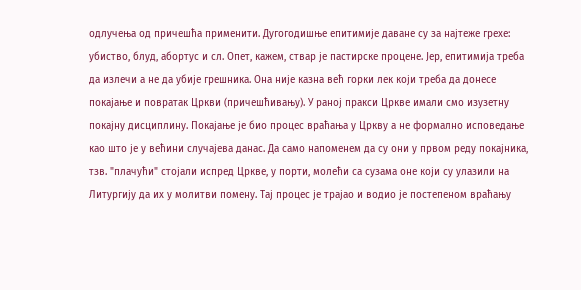одлучења од причешћа применити. Дугогодишње епитимије даване су за најтеже грехе: убиство, блуд, абортус и сл. Опет, кажем, ствар је пастирске процене. Јер, епитимија треба да излечи а не да убије грешника. Она није казна већ горки лек који треба да донесе покајање и повратак Цркви (причешћивању). У раној пракси Цркве имали смо изузетну покајну дисциплину. Покајање је био процес враћања у Цркву а не формално исповедање као што је у већини случајева данас. Да само напоменем да су они у првом реду покајника, тзв. "плачући" стојали испред Цркве, у порти, молећи са сузама оне који су улазили на Литургију да их у молитви помену. Тај процес је трајао и водио је постепеном враћању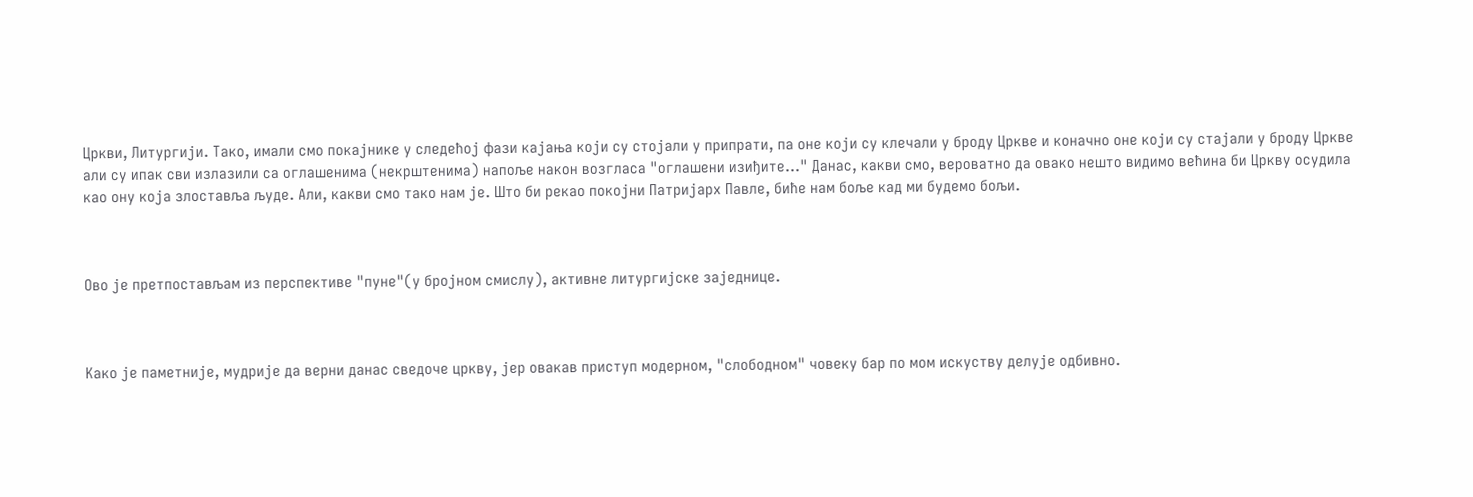Цркви, Литургији. Тако, имали смо покајнике у следећој фази кајања који су стојали у припрати, па оне који су клечали у броду Цркве и коначно оне који су стајали у броду Цркве али су ипак сви излазили са оглашенима (некрштенима) напоље након возгласа "оглашени изиђите..." Данас, какви смо, вероватно да овако нешто видимо већина би Цркву осудила као ону која злоставља људе. Али, какви смо тако нам је. Што би рекао покојни Патријарх Павле, биће нам боље кад ми будемо бољи.



Ово је претпостављам из перспективе "пуне"(у бројном смислу), активне литургијске заједнице.



Како је паметније, мудрије да верни данас сведоче цркву, јер овакав приступ модерном, "слободном" човеку бар по мом искуству делује одбивно.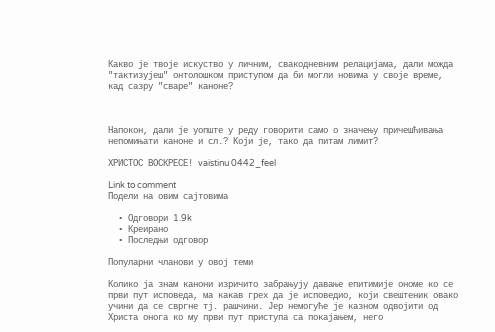Какво је твоје искуство у личним, свакодневним релацијама, дали можда "тактизујеш" онтолошком приступом да би могли новима у своје време, кад сазру "сваре" каноне?



Напокон, дали је уопште у реду говорити само о значењу причешћивања непомињати каноне и сл.? Који је, тако да питам лимит?

ХРИСТОС ВОСКРЕСЕ! vaistinu 0442_feel

Link to comment
Подели на овим сајтовима

  • Одговори 1.9k
  • Креирано
  • Последњи одговор

Популарни чланови у овој теми

Колико ја знам канони изричито забрањују давање епитимије ономе ко се први пут исповеда, ма какав грех да је исповедио, који свештеник овако учини да се свргне тј. рашчини. Јер немогуће је казном одвојити од Христа онога ко му први пут приступа са покајањем, него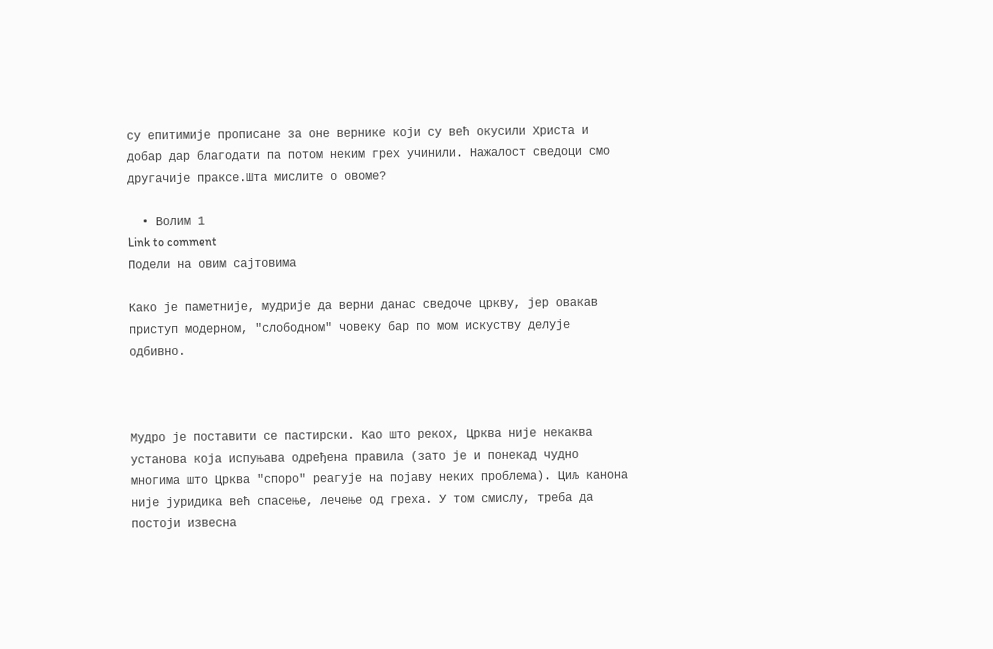су епитимије прописане за оне вернике који су већ окусили Христа и добар дар благодати па потом неким грех учинили. Нажалост сведоци смо другачије праксе.Шта мислите о овоме?

  • Волим 1
Link to comment
Подели на овим сајтовима

Како је паметније, мудрије да верни данас сведоче цркву, јер овакав приступ модерном, "слободном" човеку бар по мом искуству делује одбивно.



Мудро је поставити се пастирски. Као што рекох, Црква није некаква установа која испуњава одређена правила (зато је и понекад чудно многима што Црква "споро" реагује на појаву неких проблема). Циљ канона није јуридика већ спасење, лечење од греха. У том смислу, треба да постоји извесна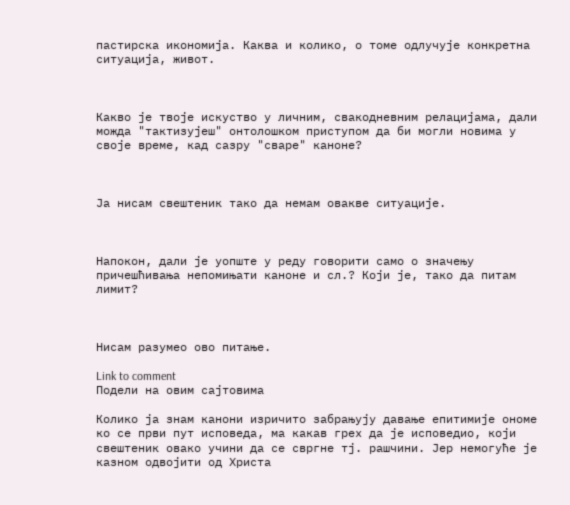пастирска икономија. Каква и колико, о томе одлучује конкретна ситуација, живот.



Какво је твоје искуство у личним, свакодневним релацијама, дали можда "тактизујеш" онтолошком приступом да би могли новима у своје време, кад сазру "сваре" каноне?



Ја нисам свештеник тако да немам овакве ситуације.



Напокон, дали је уопште у реду говорити само о значењу причешћивања непомињати каноне и сл.? Који је, тако да питам лимит?



Нисам разумео ово питање.

Link to comment
Подели на овим сајтовима

Колико ја знам канони изричито забрањују давање епитимије ономе ко се први пут исповеда, ма какав грех да је исповедио, који свештеник овако учини да се свргне тј. рашчини. Јер немогуће је казном одвојити од Христа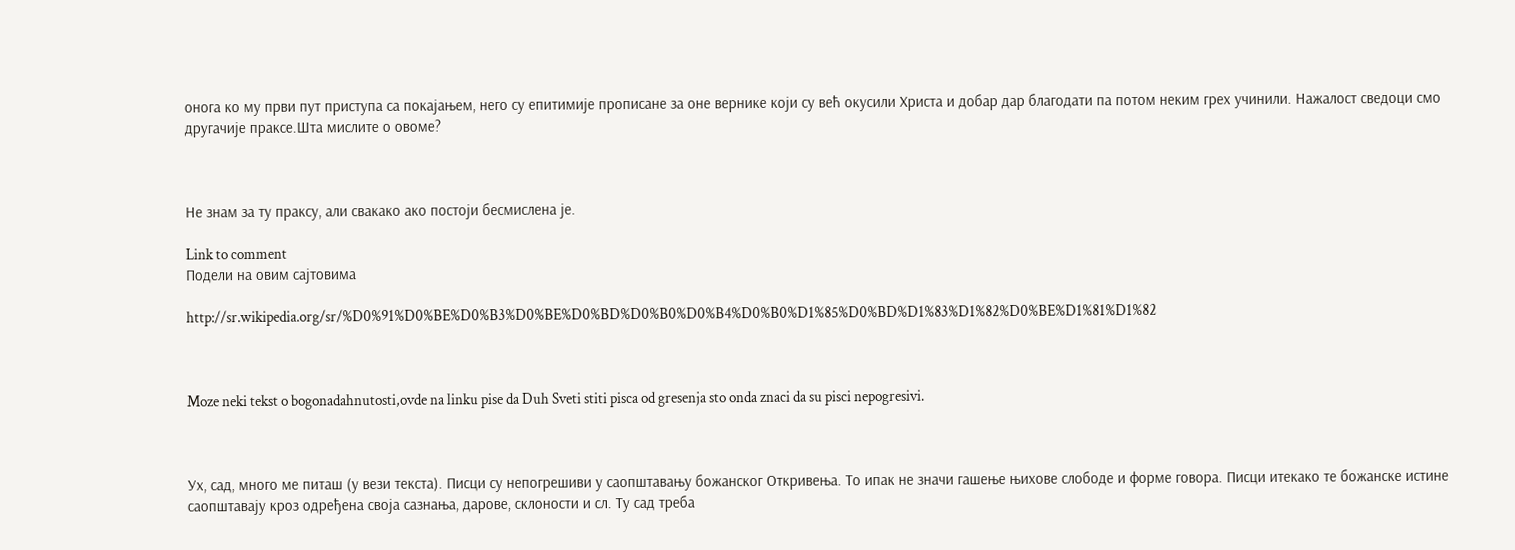онога ко му први пут приступа са покајањем, него су епитимије прописане за оне вернике који су већ окусили Христа и добар дар благодати па потом неким грех учинили. Нажалост сведоци смо другачије праксе.Шта мислите о овоме?



Не знам за ту праксу, али свакако ако постоји бесмислена је.

Link to comment
Подели на овим сајтовима

http://sr.wikipedia.org/sr/%D0%91%D0%BE%D0%B3%D0%BE%D0%BD%D0%B0%D0%B4%D0%B0%D1%85%D0%BD%D1%83%D1%82%D0%BE%D1%81%D1%82



Moze neki tekst o bogonadahnutosti,ovde na linku pise da Duh Sveti stiti pisca od gresenja sto onda znaci da su pisci nepogresivi.



Ух, сад, много ме питаш (у вези текста). Писци су непогрешиви у саопштавању божанског Откривења. То ипак не значи гашење њихове слободе и форме говора. Писци итекако те божанске истине саопштавају кроз одређена своја сазнања, дарове, склоности и сл. Ту сад треба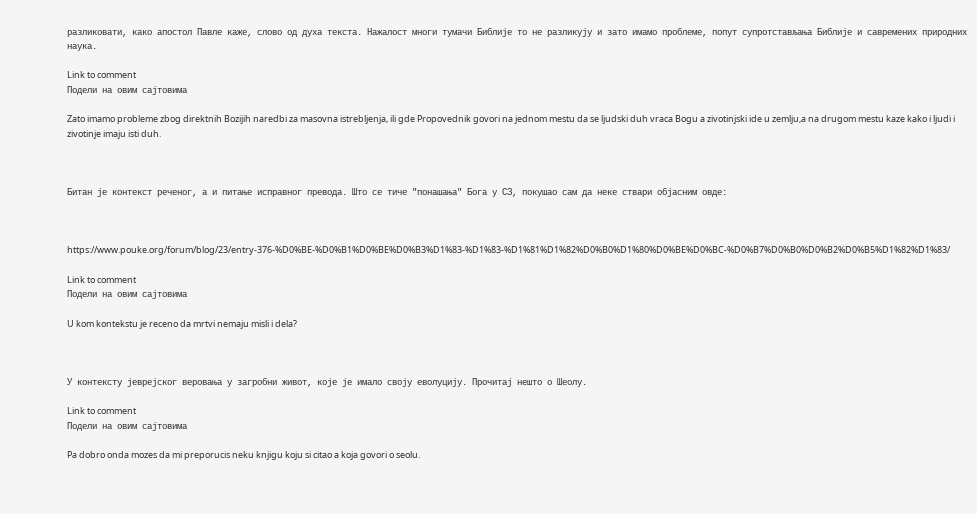разликовати, како апостол Павле каже, слово од духа текста. Нажалост многи тумачи Библије то не разликују и зато имамо проблеме, попут супротстављања Библије и савремених природних наука.

Link to comment
Подели на овим сајтовима

Zato imamo probleme zbog direktnih Bozijih naredbi za masovna istrebljenja, ili gde Propovednik govori na jednom mestu da se ljudski duh vraca Bogu a zivotinjski ide u zemlju,a na drugom mestu kaze kako i ljudi i zivotinje imaju isti duh.



Битан је контекст реченог, а и питање исправног превода. Што се тиче "понашања" Бога у СЗ, покушао сам да неке ствари објасним овде:



https://www.pouke.org/forum/blog/23/entry-376-%D0%BE-%D0%B1%D0%BE%D0%B3%D1%83-%D1%83-%D1%81%D1%82%D0%B0%D1%80%D0%BE%D0%BC-%D0%B7%D0%B0%D0%B2%D0%B5%D1%82%D1%83/

Link to comment
Подели на овим сајтовима

U kom kontekstu je receno da mrtvi nemaju misli i dela?



У контексту јеврејског веровања у загробни живот, које је имало своју еволуцију. Прочитај нешто о Шеолу.

Link to comment
Подели на овим сајтовима

Pa dobro onda mozes da mi preporucis neku knjigu koju si citao a koja govori o seolu.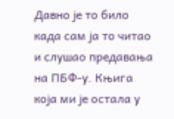Давно је то било када сам ја то читао и слушао предавања на ПБФ-у. Књига која ми је остала у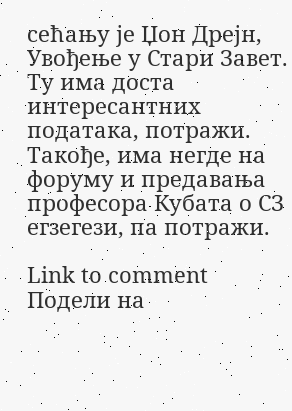сећању је Џон Дрејн, Увођење у Стари Завет. Ту има доста интересантних података, потражи. Такође, има негде на форуму и предавања професора Кубата о СЗ егзегези, па потражи.

Link to comment
Подели на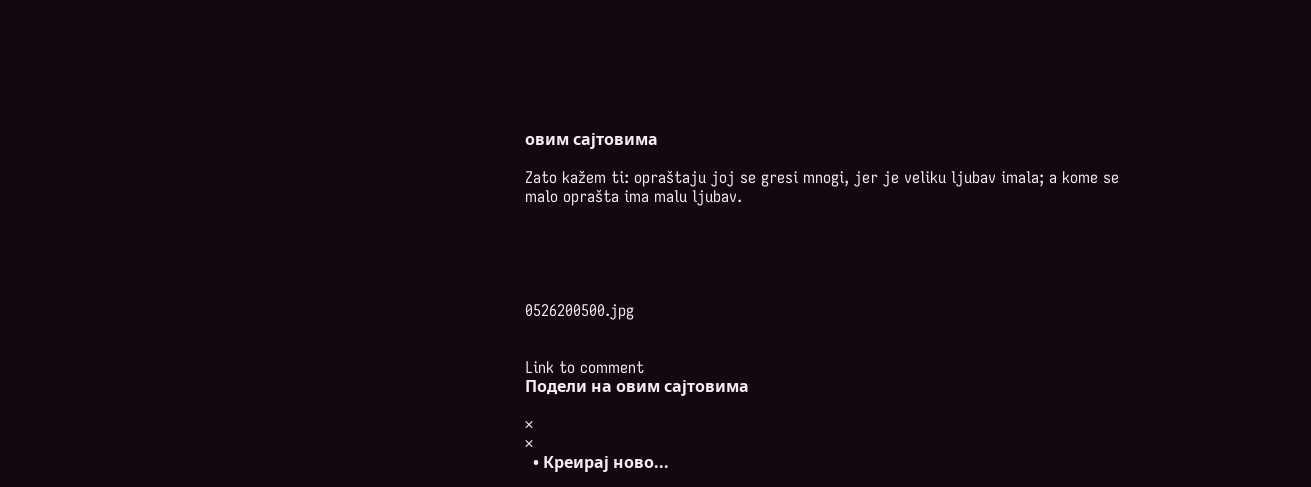овим сајтовима

Zato kažem ti: opraštaju joj se gresi mnogi, jer je veliku ljubav imala; a kome se malo oprašta ima malu ljubav.





0526200500.jpg


Link to comment
Подели на овим сајтовима

×
×
  • Креирај ново...